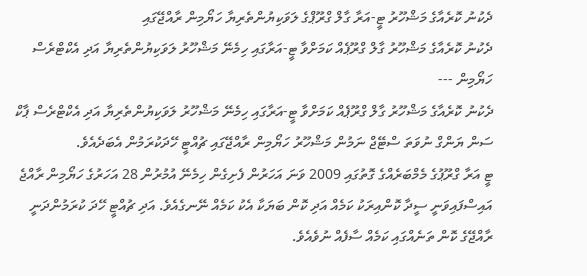ދެކުނު ކޮރެއާގެ މަޝްހޫރު ޓީ-އަރާ ގާލް ގްރޫޕްގެ ލަވަކިޔުންތެރިޔާ ހަޔޯމިން ރާއްޖޭގައި
ދެކުނު ކޮރެއާގެ މަޝްހޫރު ގާލް ގްރޫޕެއް ކަމަށްވާ ޓީ-އަރާގައި ހިމެނޭ މަޝްހޫރު ލަވަކިޔުންތެރިޔާ އަދި އެކްޓްރެސް ހަޔޯމިން ---
ދެކުނު ކޮރެއާގެ މަޝްހޫރު ގާލް ގްރޫޕެއް ކަމަށްވާ ޓީ-އަރާގައި ހިމެނޭ މަޝްހޫރު ލަވަކިޔުންތެރިޔާ އަދި އެކްޓްރެސް ޕާކް ސަން ޔަންގް ނުވަތަ ސްޓޭޖް ނަމުން މަޝްހޫރު ހަޔޯމިން ރާއްޖޭގައި ޗުއްޓީ ހޭދަކުރަމުން އެބަދެއެވެ.
ޓީ އަރާ ގްރޫޕުގެ މެމްބަރެއްގެ ގޮތުގައި 2009 ވަނަ އަހަރުން ފެށިގެން ހިމެނޭ އުމުރުން 28 އަހަރުގެ ހަޔޯމިން ރާއްޖެ އައިސްފައިވަނީ ސީދާ ކޮންއިރަކު ކަމެއް އަދި ކޮން ބަޔަކާ އެކު ކަމެއް ނޭނގެއެވެ. އަދި ޗުއްޓީ ހޭދަ ކުރަމުންދަނީ ރާއްޖޭގެ ކޮން ތަނެއްގައި ކަމެއް ސާފެއް ނުވެއެވެ.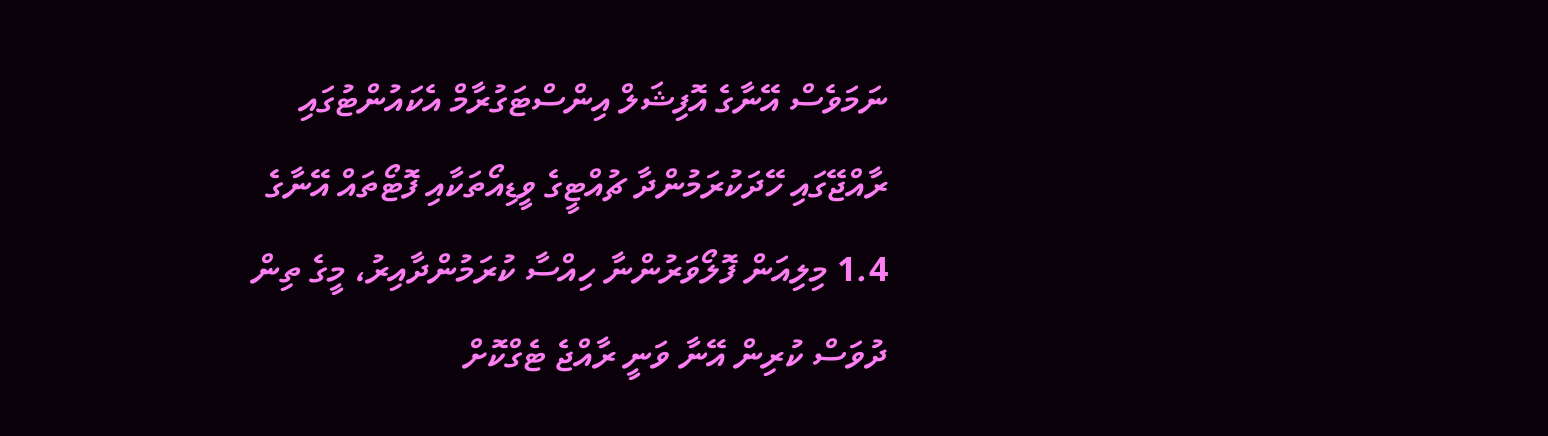ނަމަވެސް އޭނާގެ އޮފިޝަލް އިންސްޓަގުރާމް އެކައުންޓުގައި ރާއްޖޭގައި ހޭދަކުރަމުންދާ ޗުއްޓީގެ ވީޑިއޯތަކާއި ފޮޓޯތައް އޭނާގެ 1.4 މިލިއަން ފޮލޯވަރުންނާ ހިއްސާ ކުރަމުންދާއިރު، މީގެ ތިން ދުވަސް ކުރިން އޭނާ ވަނީ ރާއްޖެ ޓެގްކޮށް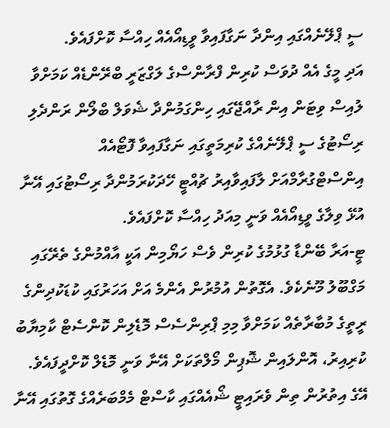ސީ ޕްލޭނެއްގައި އިންދާ ނަގާފައިވާ ވީޑިއޯއެއް ހިއްސާ ކޮށްފައެވެ.
އަދި މީގެ އެއް ދުވަސް ކުރިން ފްރާންސްގެ ލަގްޒަރީ ބްރޭންޑެއް ކަމަށްވާ ލުއިސް ވިޓަން އިން ރާއްޖޭގައި ހިންގަމުންދާ ޝެވަލް ބްލޯން ރަންދެލި ރިސޯޓުގެ ސީ ޕްލޭނެއްގެ ކުރިމަތީގައި ނަގާފައިވާ ފޮޓޯއެއް އިންސްޓްގުރާމްއަށް ލާފައިވާއިރު ޗުއްޓީ ހޭދަކުރަމުންދާ ރިސޯޓުގައި އޭނާ އުޅޭ ވިލާގެ ވީޑިއޯއެއް ވަނީ މިއަދު ހިއްސާ ކޮށްފައެވެ.
ޓީ-އަރާ ބޭންޑާ ގުޅުމުގެ ކުރިން ވެސް ހަޔޯމިން އަކީ އާއްމުންގެ ތެރޭގައި މަގްބޫލު މޫނެކެވެ. އެގޮތުން އުމުރުން އެންމެ އަށް އަހަރުގައި ކުޑަކުދިންގެ ރީތީގެ މުބާރާތެއް ކަމަށްވާ މިމި ޕްރިންސެސް މޮޑެލިން ކޮންސެޓް ކާމިޔާބު ކުރިއިރު، އޮންލައިން ޝޮޕިން މޯލްތަކަށް އޭނާ ވަނީ މޮޑެލް ކޮށްދީފައެވެ.
އޭގެ އިތުރުން ތިން ވެރައިޓީ ޝޯއެއްގައި ކާސްޓް މެމްބަރެއްގެ ގޮތުގައި އޭނާ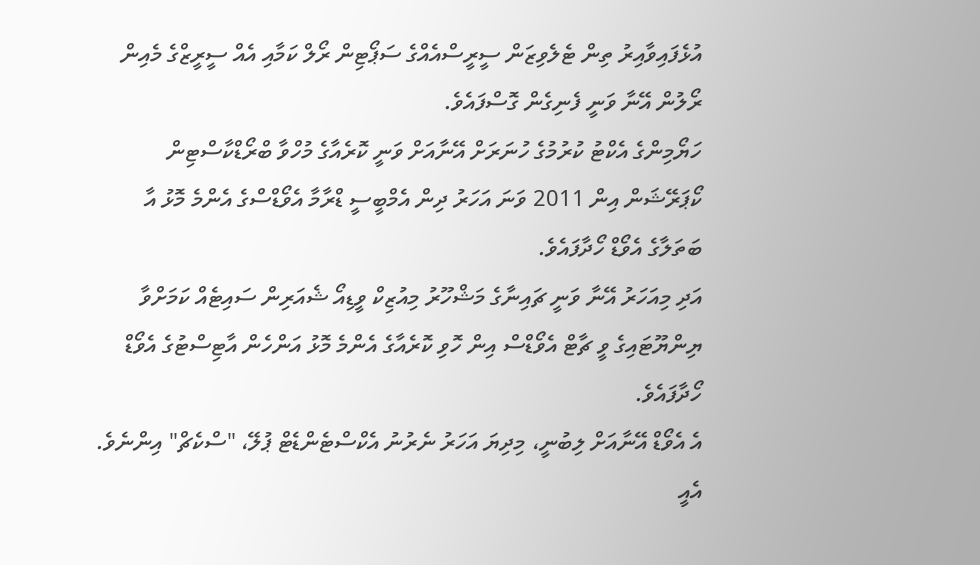އުޅެފައިވާއިރު ތިން ޓެލެވިޒަން ސީރީސްއެއްގެ ސަޕޯޓިން ރޯލް ކަމާއި އެއް ސީރީޒްގެ މެއިން ރޯލުން އޭނާ ވަނީ ފެނިގެން ގޮސްފައެވެ.
ހަޔޯމިންގެ އެކްޓު ކުރުމުގެ ހުނަރަށް އޭނާއަށް ވަނީ ކޮރެއާގެ މުހްވާ ބްރޯޑްކާސްޓިން ކޯޕަރޭޝަން އިން 2011 ވަނަ އަހަރު ދިން އެމްބީސީ ޑްރާމާ އެވޯޑްސްގެ އެންމެ މޮޅު އާ ބަތަލާގެ އެވޯޑް ހޯދާފައެވެ.
އަދި މިއަހަރު އޭނާ ވަނީ ޗައިނާގެ މަޝްހޫރު މިއުޒިކް ވީޑިއޯ ޝެއަރިން ސައިޓެއް ކަމަށްވާ ޔިންޔޫޓައިގެ ވީ ޗާޓް އެވޯޑްސް އިން ހޮވި ކޮރެއާގެ އެންމެ މޮޅު އަންހެން އާޓިސްޓުގެ އެވޯޑް ހޯދާފައެވެ.
އެ އެވޯޑް އޭނާއަށް ލިބުނީ، މިދިޔަ އަހަރު ނެރުނު އެކްސްޓެންޑެޓް ޕުލޭ، "ސްކެޗް" އިންނެވެ. އެއީ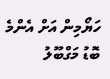ހަޔޯމިން އަށް އެންމެ ބޮޑު މަގްބޫލު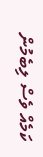ކަމެއް ވެސް ލިބެމުން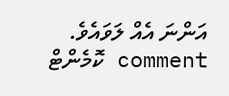އަންނަ އެއް ލަވައެވެ.
comment ކޮމެންޓް